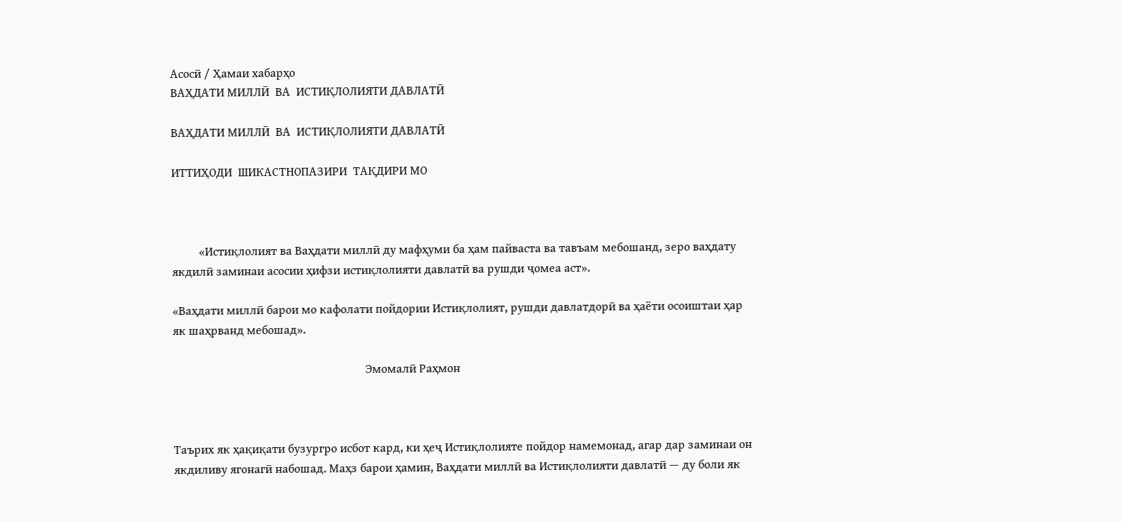Асосӣ / Ҳамаи хабарҳо
ВАҲДАТИ МИЛЛӢ  ВА  ИСТИҚЛОЛИЯТИ ДАВЛАТӢ

ВАҲДАТИ МИЛЛӢ  ВА  ИСТИҚЛОЛИЯТИ ДАВЛАТӢ

ИТТИҲОДИ  ШИКАСТНОПАЗИРИ  ТАҚДИРИ МО



         «Истиқлолият ва Ваҳдати миллӣ ду мафҳуми ба ҳам пайваста ва тавъам мебошанд, зеро ваҳдату якдилӣ заминаи асосии ҳифзи истиқлолияти давлатӣ ва рушди ҷомеа аст».

«Ваҳдати миллӣ барои мо кафолати пойдории Истиқлолият, рушди давлатдорӣ ва ҳаёти осоиштаи ҳар як шаҳрванд мебошад».

                                                                Эмомалӣ Раҳмон



Таърих як ҳақиқати бузургро исбот кард, ки ҳеҷ Истиқлолияте пойдор намемонад, агар дар заминаи он якдиливу ягонагӣ набошад. Маҳз барои ҳамин, Ваҳдати миллӣ ва Истиқлолияти давлатӣ — ду боли як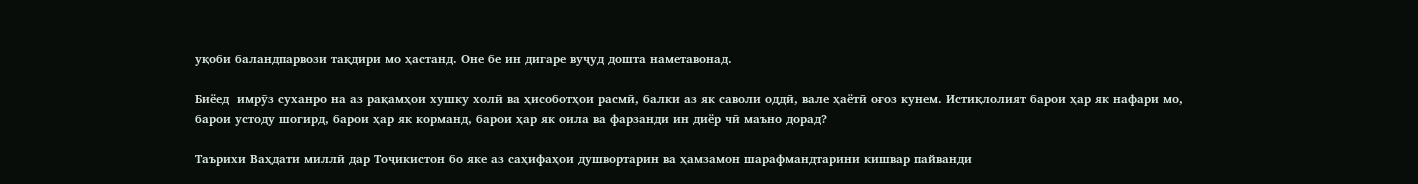уқоби баландпарвози тақдири мо ҳастанд. Оне бе ин дигаре вуҷуд дошта наметавонад.

Биёед  имрӯз суханро на аз рақамҳои хушку холӣ ва ҳисоботҳои расмӣ, балки аз як саволи оддӣ, вале ҳаётӣ оғоз кунем. Истиқлолият барои ҳар як нафари мо, барои устоду шогирд, барои ҳар як корманд, барои ҳар як оила ва фарзанди ин диёр чӣ маъно дорад?

Таърихи Ваҳдати миллӣ дар Тоҷикистон бо яке аз саҳифаҳои душвортарин ва ҳамзамон шарафмандтарини кишвар пайванди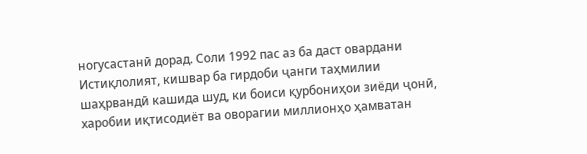ногусастанӣ дорад. Соли 1992 пас аз ба даст овардани Истиқлолият, кишвар ба гирдоби ҷанги таҳмилии шаҳрвандӣ кашида шуд, ки боиси қурбониҳои зиёди ҷонӣ, харобии иқтисодиёт ва оворагии миллионҳо ҳамватан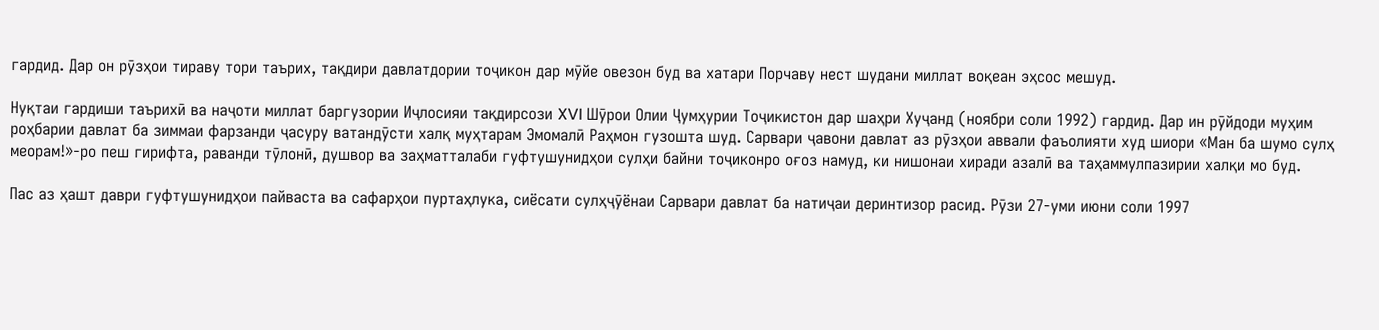гардид. Дар он рӯзҳои тираву тори таърих, тақдири давлатдории тоҷикон дар мӯйе овезон буд ва хатари Порчаву нест шудани миллат воқеан эҳсос мешуд.

Нуқтаи гардиши таърихӣ ва наҷоти миллат баргузории Иҷлосияи тақдирсози XVI Шӯрои Олии Ҷумҳурии Тоҷикистон дар шаҳри Хуҷанд (ноябри соли 1992) гардид. Дар ин рӯйдоди муҳим роҳбарии давлат ба зиммаи фарзанди ҷасуру ватандӯсти халқ муҳтарам Эмомалӣ Раҳмон гузошта шуд. Сарвари ҷавони давлат аз рӯзҳои аввали фаъолияти худ шиори «Ман ба шумо сулҳ меорам!»-ро пеш гирифта, раванди тӯлонӣ, душвор ва заҳматталаби гуфтушунидҳои сулҳи байни тоҷиконро оғоз намуд, ки нишонаи хиради азалӣ ва таҳаммулпазирии халқи мо буд.

Пас аз ҳашт даври гуфтушунидҳои пайваста ва сафарҳои пуртаҳлука, сиёсати сулҳҷӯёнаи Сарвари давлат ба натиҷаи деринтизор расид. Рӯзи 27-уми июни соли 1997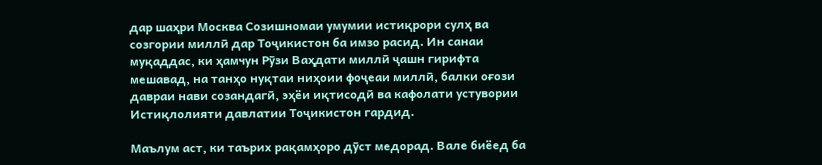дар шаҳри Москва Созишномаи умумии истиқрори сулҳ ва созгории миллӣ дар Тоҷикистон ба имзо расид. Ин санаи муқаддас, ки ҳамчун Рӯзи Ваҳдати миллӣ ҷашн гирифта мешавад, на танҳо нуқтаи ниҳоии фоҷеаи миллӣ, балки оғози давраи нави созандагӣ, эҳёи иқтисодӣ ва кафолати устувории Истиқлолияти давлатии Тоҷикистон гардид.

Маълум аст, ки таърих рақамҳоро дӯст медорад. Вале биёед ба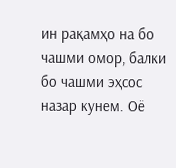ин рақамҳо на бо чашми омор, балки бо чашми эҳсос назар кунем. Оё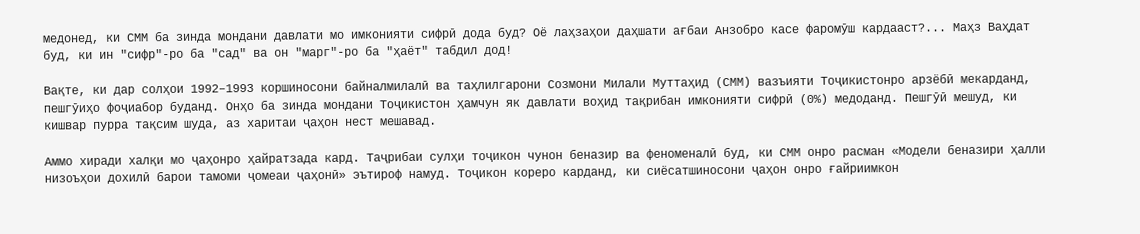медонед, ки СММ ба зинда мондани давлати мо имконияти сифрӣ дода буд? Оё лаҳзаҳои даҳшати ағбаи Анзобро касе фаромӯш кардааст?... Маҳз Ваҳдат буд, ки ин "сифр"-ро ба "сад" ва он "марг"-ро ба "ҳаёт" табдил дод!

Вақте, ки дар солҳои 1992–1993 коршиносони байналмилалӣ ва таҳлилгарони Созмони Милали Муттаҳид (СММ) вазъияти Тоҷикистонро арзёбӣ мекарданд, пешгӯиҳо фоҷиабор буданд. Онҳо ба зинда мондани Тоҷикистон ҳамчун як давлати воҳид тақрибан имконияти сифрӣ (0%) медоданд. Пешгӯӣ мешуд, ки кишвар пурра тақсим шуда, аз харитаи ҷаҳон нест мешавад.

Аммо хиради халқи мо ҷаҳонро ҳайратзада кард. Таҷрибаи сулҳи тоҷикон чунон беназир ва феноменалӣ буд, ки СММ онро расман «Модели беназири ҳалли низоъҳои дохилӣ барои тамоми ҷомеаи ҷаҳонӣ» эътироф намуд. Тоҷикон кореро карданд, ки сиёсатшиносони ҷаҳон онро ғайриимкон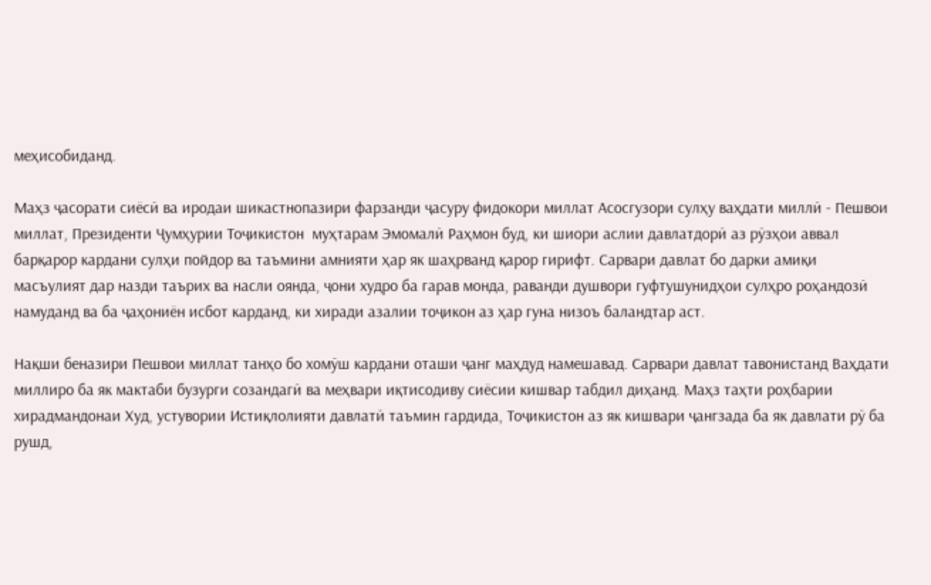меҳисобиданд.

Маҳз ҷасорати сиёсӣ ва иродаи шикастнопазири фарзанди ҷасуру фидокори миллат Асосгузори сулҳу ваҳдати миллӣ - Пешвои миллат, Президенти Ҷумҳурии Тоҷикистон  муҳтарам Эмомалӣ Раҳмон буд, ки шиори аслии давлатдорӣ аз рӯзҳои аввал барқарор кардани сулҳи пойдор ва таъмини амнияти ҳар як шаҳрванд қарор гирифт. Сарвари давлат бо дарки амиқи масъулият дар назди таърих ва насли оянда, ҷони худро ба гарав монда, раванди душвори гуфтушунидҳои сулҳро роҳандозӣ намуданд ва ба ҷаҳониён исбот карданд, ки хиради азалии тоҷикон аз ҳар гуна низоъ баландтар аст.

Нақши беназири Пешвои миллат танҳо бо хомӯш кардани оташи ҷанг маҳдуд намешавад. Сарвари давлат тавонистанд Ваҳдати миллиро ба як мактаби бузурги созандагӣ ва меҳвари иқтисодиву сиёсии кишвар табдил диҳанд. Маҳз таҳти роҳбарии хирадмандонаи Худ, устувории Истиқлолияти давлатӣ таъмин гардида, Тоҷикистон аз як кишвари ҷангзада ба як давлати рӯ ба рушд,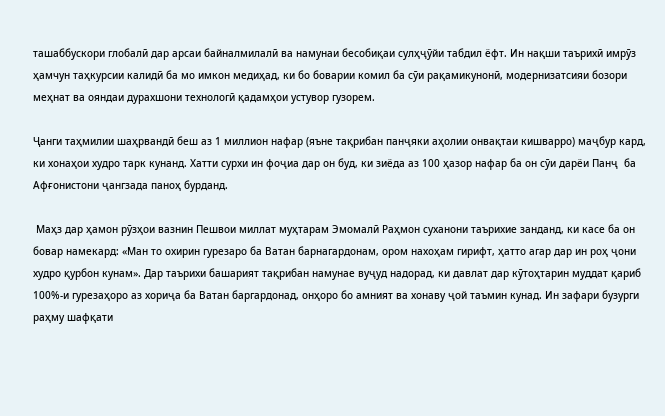ташаббускори глобалӣ дар арсаи байналмилалӣ ва намунаи бесобиқаи сулҳҷӯйи табдил ёфт. Ин нақши таърихӣ имрӯз ҳамчун таҳкурсии калидӣ ба мо имкон медиҳад, ки бо боварии комил ба сӯи рақамикунонӣ, модернизатсияи бозори меҳнат ва ояндаи дурахшони технологӣ қадамҳои устувор гузорем.

Ҷанги таҳмилии шаҳрвандӣ беш аз 1 миллион нафар (яъне тақрибан панҷяки аҳолии онвақтаи кишварро) маҷбур кард, ки хонаҳои худро тарк кунанд. Хатти сурхи ин фоҷиа дар он буд, ки зиёда аз 100 ҳазор нафар ба он сӯи дарёи Панҷ  ба Афғонистони ҷангзада паноҳ бурданд.

 Маҳз дар ҳамон рӯзҳои вазнин Пешвои миллат муҳтарам Эмомалӣ Раҳмон суханони таърихие занданд, ки касе ба он бовар намекард: «Ман то охирин гурезаро ба Ватан барнагардонам, ором нахоҳам гирифт, ҳатто агар дар ин роҳ ҷони худро қурбон кунам». Дар таърихи башарият тақрибан намунае вуҷуд надорад, ки давлат дар кӯтоҳтарин муддат қариб 100%-и гурезаҳоро аз хориҷа ба Ватан баргардонад, онҳоро бо амният ва хонаву ҷой таъмин кунад. Ин зафари бузурги раҳму шафқати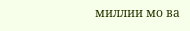миллии мо ва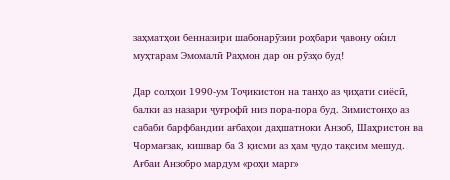заҳматҳои бенназири шабонарӯзии роҳбари ҷавону оќил муҳтарам Эмомалӣ Раҳмон дар он рӯзҳо буд!

Дар солҳои 1990-ум Тоҷикистон на танҳо аз ҷиҳати сиёсӣ, балки аз назари ҷуғрофӣ низ пора-пора буд. Зимистонҳо аз сабаби барфбандии ағбаҳои даҳшатноки Анзоб, Шаҳристон ва Чормағзак, кишвар ба 3 қисми аз ҳам ҷудо тақсим мешуд. Ағбаи Анзобро мардум «роҳи марг»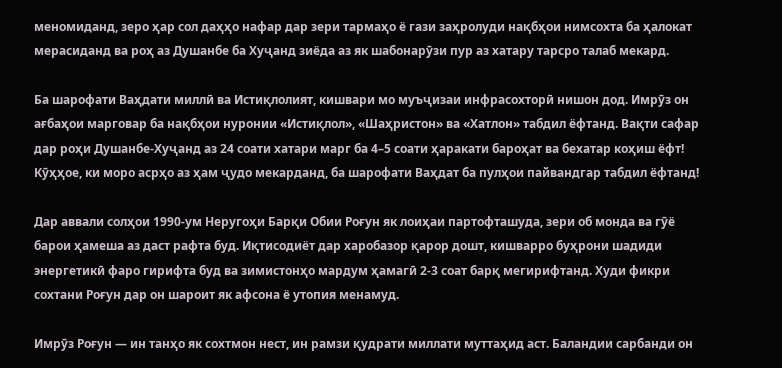меномиданд, зеро ҳар сол даҳҳо нафар дар зери тармаҳо ё гази заҳролуди нақбҳои нимсохта ба ҳалокат мерасиданд ва роҳ аз Душанбе ба Хуҷанд зиёда аз як шабонарӯзи пур аз хатару тарсро талаб мекард.

Ба шарофати Ваҳдати миллӣ ва Истиқлолият, кишвари мо муъҷизаи инфрасохторӣ нишон дод. Имрӯз он ағбаҳои марговар ба нақбҳои нуронии «Истиқлол», «Шаҳристон» ва «Хатлон» табдил ёфтанд. Вақти сафар дар роҳи Душанбе-Хуҷанд аз 24 соати хатари марг ба 4–5 соати ҳаракати бароҳат ва бехатар коҳиш ёфт! Кӯҳҳое, ки моро асрҳо аз ҳам ҷудо мекарданд, ба шарофати Ваҳдат ба пулҳои пайвандгар табдил ёфтанд!

Дар аввали солҳои 1990-ум Неругоҳи Барқи Обии Роғун як лоиҳаи партофташуда, зери об монда ва гӯё барои ҳамеша аз даст рафта буд. Иқтисодиёт дар харобазор қарор дошт, кишварро буҳрони шадиди энергетикӣ фаро гирифта буд ва зимистонҳо мардум ҳамагӣ 2-3 соат барқ мегирифтанд. Худи фикри сохтани Роғун дар он шароит як афсона ё утопия менамуд.

Имрӯз Роғун — ин танҳо як сохтмон нест, ин рамзи қудрати миллати муттаҳид аст. Баландии сарбанди он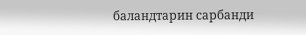баландтарин сарбанди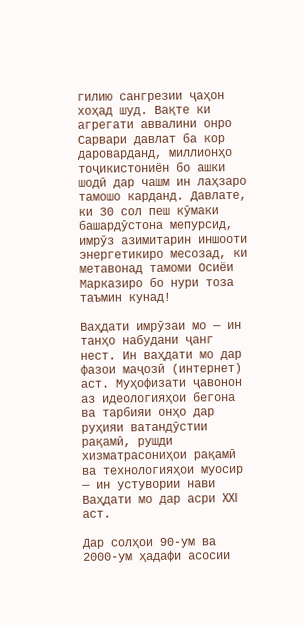гилию сангрезии ҷаҳон хоҳад шуд. Вақте ки агрегати аввалини онро Сарвари давлат ба кор дароварданд, миллионҳо тоҷикистониён бо ашки шодӣ дар чашм ин лаҳзаро тамошо карданд. Давлате, ки 30 сол пеш кӯмаки башардӯстона мепурсид, имрӯз азимитарин иншооти энергетикиро месозад, ки метавонад тамоми Осиёи Марказиро бо нури тоза таъмин кунад!

Ваҳдати имрӯзаи мо — ин танҳо набудани ҷанг нест. Ин ваҳдати мо дар фазои маҷозӣ (интернет) аст. Муҳофизати ҷавонон аз идеологияҳои бегона ва тарбияи онҳо дар руҳияи ватандӯстии рақамӣ, рушди хизматрасониҳои рақамӣ ва технологияҳои муосир — ин устувории нави Ваҳдати мо дар асри XXI аст.

Дар солҳои 90-ум ва 2000-ум ҳадафи асосии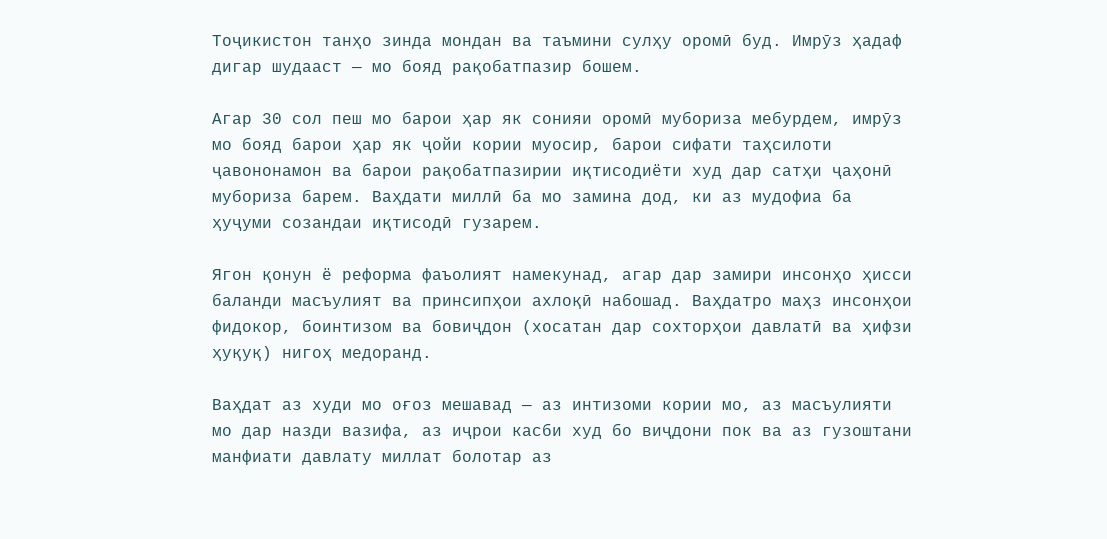Тоҷикистон танҳо зинда мондан ва таъмини сулҳу оромӣ буд. Имрӯз ҳадаф дигар шудааст — мо бояд рақобатпазир бошем.

Агар 30 сол пеш мо барои ҳар як сонияи оромӣ мубориза мебурдем, имрӯз мо бояд барои ҳар як ҷойи кории муосир, барои сифати таҳсилоти ҷавононамон ва барои рақобатпазирии иқтисодиёти худ дар сатҳи ҷаҳонӣ мубориза барем. Ваҳдати миллӣ ба мо замина дод, ки аз мудофиа ба ҳуҷуми созандаи иқтисодӣ гузарем.

Ягон қонун ё реформа фаъолият намекунад, агар дар замири инсонҳо ҳисси баланди масъулият ва принсипҳои ахлоқӣ набошад. Ваҳдатро маҳз инсонҳои фидокор, боинтизом ва бовиҷдон (хосатан дар сохторҳои давлатӣ ва ҳифзи ҳуқуқ) нигоҳ медоранд.

Ваҳдат аз худи мо оғоз мешавад — аз интизоми кории мо, аз масъулияти мо дар назди вазифа, аз иҷрои касби худ бо виҷдони пок ва аз гузоштани манфиати давлату миллат болотар аз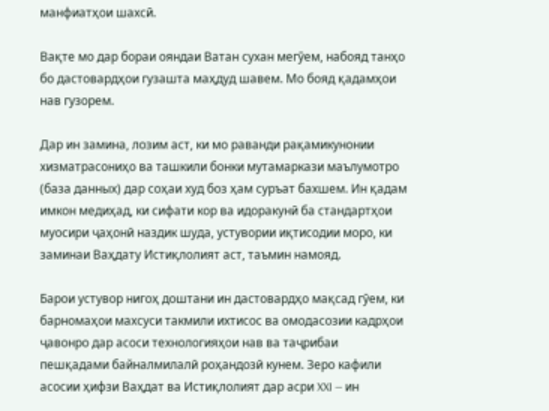манфиатҳои шахсӣ.

Вақте мо дар бораи ояндаи Ватан сухан мегӯем, набояд танҳо бо дастовардҳои гузашта маҳдуд шавем. Мо бояд қадамҳои нав гузорем.

Дар ин замина, лозим аст, ки мо раванди рақамикунонии хизматрасониҳо ва ташкили бонки мутамаркази маълумотро (база данных) дар соҳаи худ боз ҳам суръат бахшем. Ин қадам имкон медиҳад, ки сифати кор ва идоракунӣ ба стандартҳои муосири ҷаҳонӣ наздик шуда, устувории иқтисодии моро, ки заминаи Ваҳдату Истиқлолият аст, таъмин намояд.

Барои устувор нигоҳ доштани ин дастовардҳо мақсад гӯем, ки барномаҳои махсуси такмили ихтисос ва омодасозии кадрҳои ҷавонро дар асоси технологияҳои нав ва таҷрибаи пешқадами байналмилалӣ роҳандозӣ кунем. Зеро кафили асосии ҳифзи Ваҳдат ва Истиқлолият дар асри XXI — ин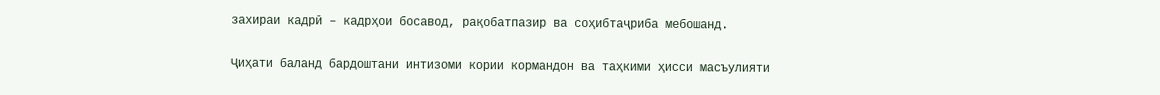захираи кадрӣ – кадрҳои босавод, рақобатпазир ва соҳибтаҷриба мебошанд.

Ҷиҳати баланд бардоштани интизоми кории кормандон ва таҳкими ҳисси масъулияти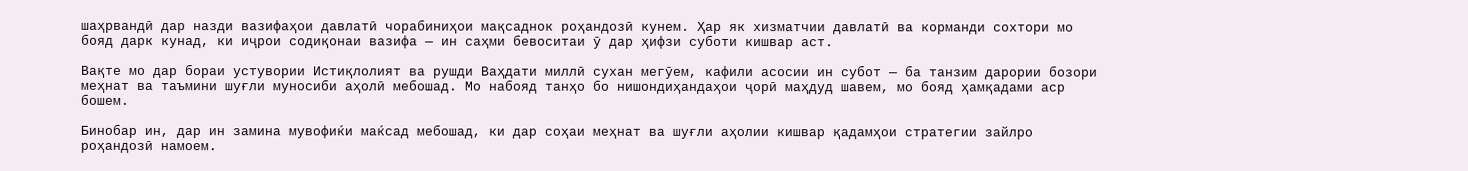шаҳрвандӣ дар назди вазифаҳои давлатӣ чорабиниҳои мақсаднок роҳандозӣ кунем. Ҳар як хизматчии давлатӣ ва корманди сохтори мо бояд дарк кунад, ки иҷрои содиқонаи вазифа — ин саҳми бевоситаи ӯ дар ҳифзи суботи кишвар аст.

Вақте мо дар бораи устувории Истиқлолият ва рушди Ваҳдати миллӣ сухан мегӯем, кафили асосии ин субот — ба танзим дарории бозори меҳнат ва таъмини шуғли муносиби аҳолӣ мебошад. Мо набояд танҳо бо нишондиҳандаҳои ҷорӣ маҳдуд шавем, мо бояд ҳамқадами аср бошем.

Бинобар ин, дар ин замина мувофиќи маќсад мебошад, ки дар соҳаи меҳнат ва шуғли аҳолии кишвар қадамҳои стратегии зайлро роҳандозӣ намоем.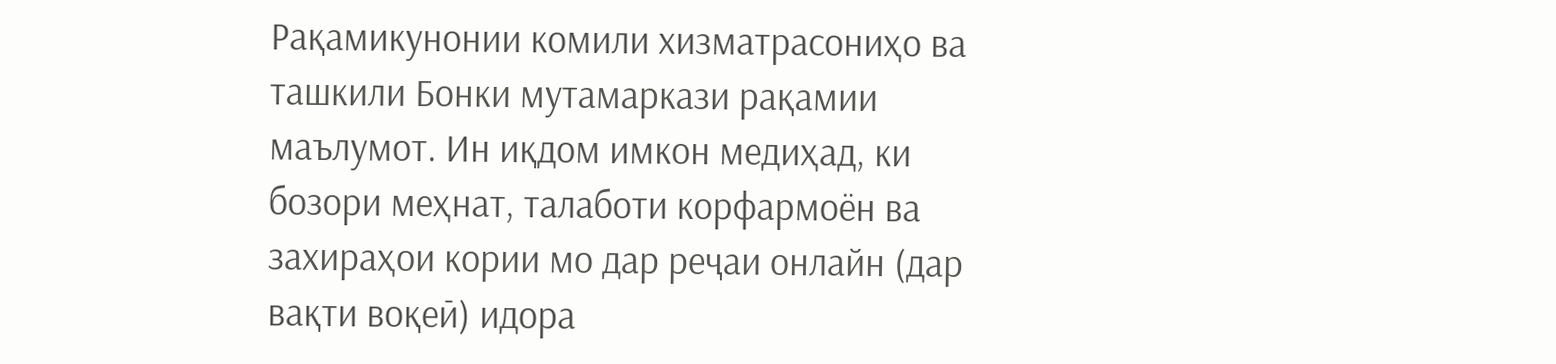Рақамикунонии комили хизматрасониҳо ва ташкили Бонки мутамаркази рақамии маълумот. Ин иқдом имкон медиҳад, ки бозори меҳнат, талаботи корфармоён ва захираҳои кории мо дар реҷаи онлайн (дар вақти воқеӣ) идора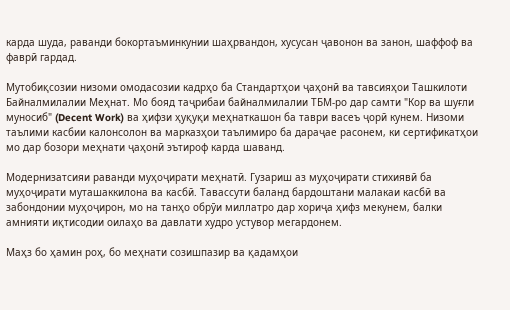карда шуда, раванди бокортаъминкунии шаҳрвандон, хусусан ҷавонон ва занон, шаффоф ва фаврӣ гардад.

Мутобиқсозии низоми омодасозии кадрҳо ба Стандартҳои ҷаҳонӣ ва тавсияҳои Ташкилоти Байналмилалии Меҳнат. Мо бояд таҷрибаи байналмилалии ТБМ-ро дар самти "Кор ва шуғли муносиб" (Decent Work) ва ҳифзи ҳуқуқи меҳнаткашон ба таври васеъ ҷорӣ кунем. Низоми таълими касбии калонсолон ва марказҳои таълимиро ба дараҷае расонем, ки сертификатҳои мо дар бозори меҳнати ҷаҳонӣ эътироф карда шаванд.

Модернизатсияи раванди муҳоҷирати меҳнатӣ. Гузариш аз муҳоҷирати стихиявӣ ба муҳоҷирати муташаккилона ва касбӣ. Тавассути баланд бардоштани малакаи касбӣ ва забондонии муҳоҷирон, мо на танҳо обрӯи миллатро дар хориҷа ҳифз мекунем, балки амнияти иқтисодии оилаҳо ва давлати худро устувор мегардонем.

Маҳз бо ҳамин роҳ, бо меҳнати созишпазир ва қадамҳои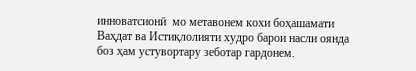инноватсионӣ  мо метавонем кохи боҳашамати Ваҳдат ва Истиқлолияти худро барои насли оянда боз ҳам устувортару зеботар гардонем.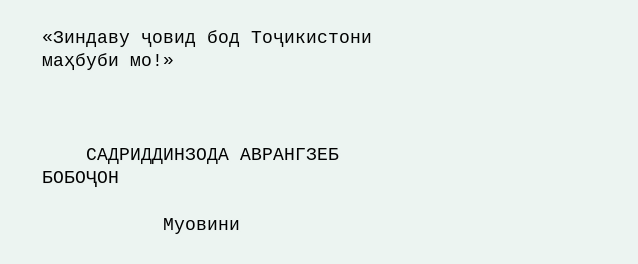«Зиндаву ҷовид бод Тоҷикистони маҳбуби мо!»



    САДРИДДИНЗОДА АВРАНГЗЕБ БОБОҶОН

           Муовини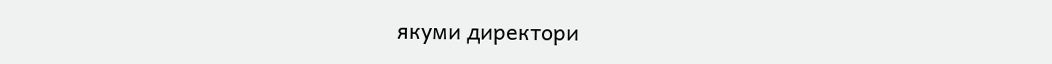якуми директори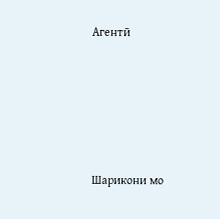Агентӣ





Шарикони мо